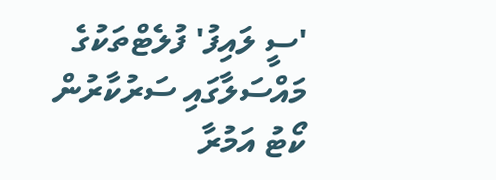'ސީ ލައިފު' ފުލެޓްތަކުގެ މައްސަލާގައި ސަރުކާރުން ކޯޓު އަމުރާ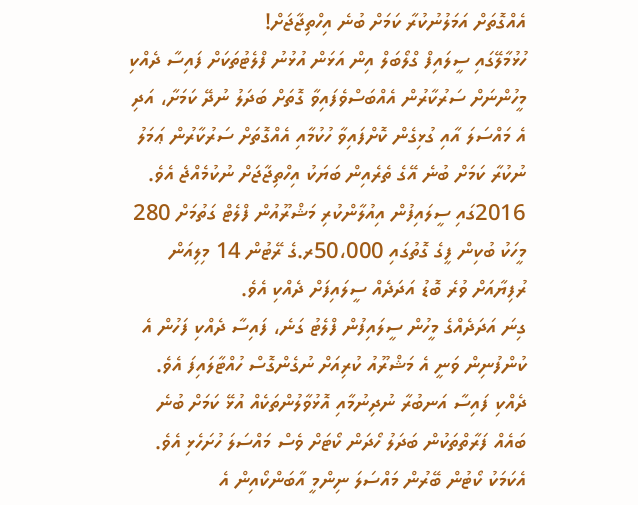އެއްގޮތަށް އަމަލުނުކުރާ ކަމަށް ބުނެ އިހްތިޖާޖަށް!
ހުޅުމާލޭގައި ސީލައިފް ގްލޯބަލް އިން އަޅަން އުޅުނު ފްލެޓުތަކަށް ފައިސާ ދެއްކި މީހުންނަށް ސަރުކާރުން އެއްބަސްވެފައިވާ ގޮތަށް ބަދަލު ނުދޭ ކަމަށާ، އަދި އެ މައްސަލަ އާއި ގުޅިގެން ކޮށްފައިވާ ހުކުމާއި އެއްގޮތަށް ސަރުކާރުން ޢަމަލު ނުކުރާ ކަމަށް ބުނެ އޭގެ ތެރެއިން ބަޔަކު އިހްތިޖާޖަށް ނުކުމެއްޖެ އެވެ.
2016ގައި ސީލައިފުން އިއުލާންކުރި މަޝްރޫއުން ފްލެޓް ގަތުމަށް 280 މީހަކު ބުކިން ފީގެ ގޮތުގައި 50،000ރ.ގެ ރޭޓުން 14 މިލިއަން ރުފިޔާއަށް ވުރެ ބޮޑު އަދަދެއް ސީލައިފަށް ދެއްކި އެވެ.
ގިނަ އަދަދެއްގެ މީހުން ސީލައިފުން ފްލެޓު ގަނެ، ފައިސާ ދެއްކި ފަހުން އެ ކުންފުނިން ވަނީ އެ މަޝްރޫއު ކުރިއަށް ނުގެންގޮސް ހުއްޓާލައިފަ އެވެ. ދެއްކި ފައިސާ އަނބުރާ ނުދިނުމާއި އޮޅުވާލުންތަކެއް އުޅޭ ކަމަށް ބުނެ ބައެއް ފަރާތްތަކުން ބަދަލު ހޯދަން ކޯޓަށް ވެސް މައްސަލަ ހުށަހެޅި އެވެ. އެކަމަކު ކޯޓުން ބޭރުން މައްސަލަ ނިންމީ އާބަންކޯއިން އެ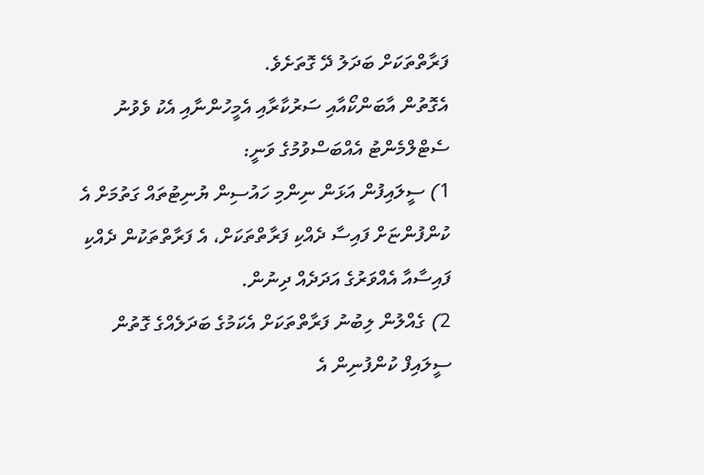ފަރާތްތަކަށް ބަދަލު ދޭ ގޮތަށެވެ.
އެގޮތުން އާބަންކޯއާއި ސަރުކާރާއި އެމީހުންނާއި އެކު ވެވުނު ސެޓްލްމެންޓު އެއްބަސްވުމުގެ ވަނީ:
1) ސީލައިފުން އަޅަން ނިންމި ހައުސިން ޔުނިޓުތައް ގަތުމަށް އެ ކުންފުންޏަށް ފައިސާ ދެއްކި ފަރާތްތަކަށް، އެ ފަރާތްތަކުން ދެއްކި ފައިސާއާ އެއްވަރުގެ އަދަދެއް ދިނުން.
2) ގެއްލުން ލިބުނު ފަރާތްތަކަށް އެކަމުގެ ބަދަލެއްގެ ގޮތުން ސީލައިފް ކުންފުނިން އެ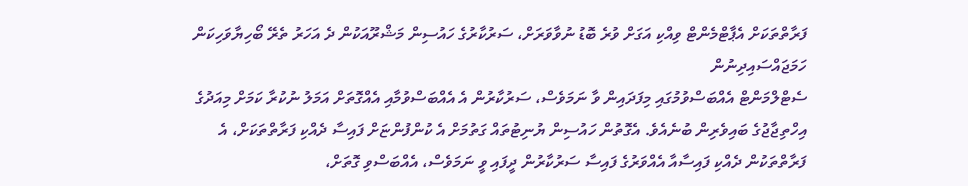ފަރާތްތަކަށް އެޕާޓްމެންޓް ވިއްކި އަގަށް ވުރެ ބޮޑު ނުވާވަރަށް، ސަރުކާރުގެ ހައުސިން މަޝްރޫއަކުން ދެ އަހަރު ތެރޭ ބޯހިޔާވަހިކަން ހަމަޖައްސައިދިނުން
ސެޓްލްމަންޓް އެއްބަސްވުމުގައި މިފަދައިން ވާ ނަމަވެސް، ސަރުކާރުން އެ އެއްބަސްވުމާއި އެއްގޮތަށް އަމަލު ނުކުރާ ކަމަށް މިއަދުގެ އިހްތިޖާޖުގެ ބައިވެރިން ބުނެއެވެ. އެގޮތުން ހައުސިން ޔުނިޓުތައް ގަތުމަށް އެ ކުންފުންޏަށް ފައިސާ ދެއްކި ފަރާތްތަކަށް، އެ ފަރާތްތަކުން ދެއްކި ފައިސާއާ އެއްވަރުގެ ފައިސާ ސަރުކާރުން ދީފައި ވީ ނަމަވެސް، އެއްބަސްވި ގޮތަށް،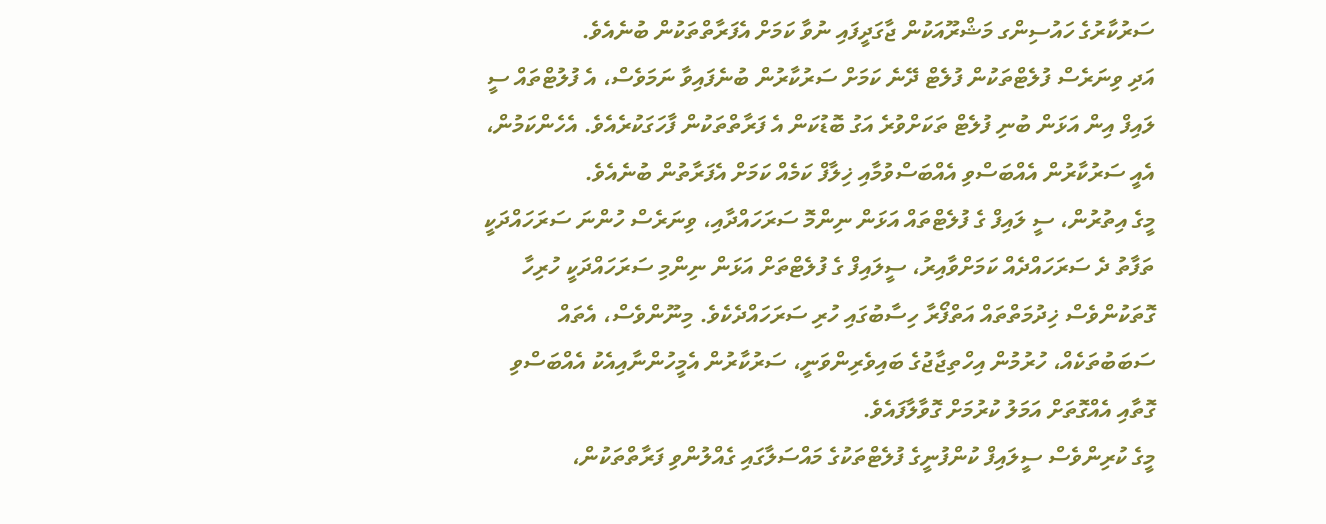ސަރުކާރުގެ ހައުސިންގ މަޝްރޫއަކުން ޖާގަދީފައި ނުވާ ކަމަށް އެފަރާތްތަކުން ބުނެއެވެ.
އަދި ވިނަރެސް ފުލެޓްތަކުން ފުލެޓް ދޭނެ ކަމަށް ސަރުކާރުން ބުނެފައިވާ ނަމަވެސް، އެ ފުލުޓްތައް ސީ ލައިފް އިން އަޅަން ބުނި ފުލެޓް ތަކަށްވުރެ އަގު ބޮޑުކަން އެ ފަރާތްތަކުން ފާހަގަކުރެއެވެ. އެހެންކަމުން، އެއީ ސަރުކާރުން އެއްބަސްވި އެއްބަސްވުމާއި ޚިލާފް ކަމެއް ކަމަށް އެފަރާތުން ބުނެއެވެ.
މީގެ އިތުރުން، ސީ ލައިފް ގެ ފުލެޓްތައް އަޅަން ނިންމޮ ސަރަހައްދާއި، ވިނަރެސް ހުންނަ ސަރަހައްދަކީ ތަފާތު ދެ ސަރަހައްދެއް ކަމަށްވާއިރު، ސީލައިފް ގެ ފުލެޓްތަށް އަޅަން ނިންމި ސަރަހައްދަކީ ހުރިހާ ގޮތަކުންވެސް ޚިދުމަތްތައް އަތްފޯރާ ހިސާބުގައި ހުރި ސަރަހައްދެކެވެ. މިނޫންވެސް، އެތައް ސަބަބުތަކެއް، ހުރުމުން އިހްތިޖާޖުގެ ބައިވެރިންވަނީ، ސަރުކާރުން އެމީހުންނާއިއެކު އެއްބަސްވި ގޮތާއި އެއްގޮތަށް އަމަލު ކުރުމަށް ގޮވާލާފައެވެ.
މީގެ ކުރިންވެސް ސީލައިފް ކުންފުނީގެ ފުލެޓްތަކުގެ މައްސަލާގައި ގެއްލުންވި ފަރާތްތަކުން،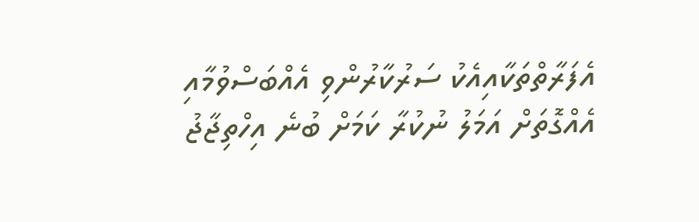އެފަރާތްތަކާއިއެކު ސަރުކާރުންވި އެއްބަސްވުމާއި އެއްގޮތަށް އަމަލު ނުކުރާ ކަމަށް ބުނެ އިހްތިޖާޖު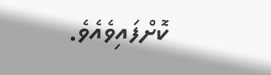ކޮށްފައިވެއެވެ.